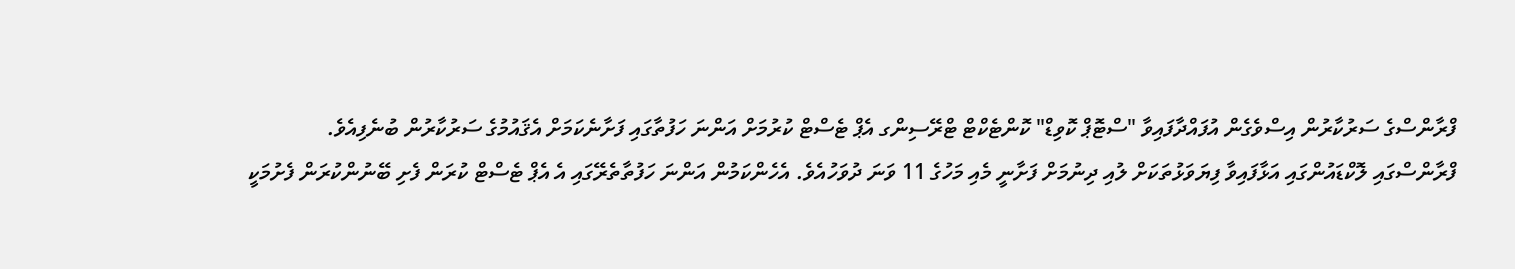ފްރާންސްގެ ސަރުކާރުން އިސްވެގެން އުފައްދާފައިވާ "ސްޓޮޕް ކޮވިޑް" ކޮންޓެކްޓް ޓްރޭސިންގ އެޕް ޓެސްޓް ކުރުމަށް އަންނަ ހަފުތާގައި ފަށާނެކަމަށް އެޤައުމުގެ ސަރުކާރުން ބުނެފިއެވެ.
ފްރާންސްގައި ލޮކްޑައުންގައި އަޅާފައިވާ ފިޔަވަޅުތަކަށް ލުއި ދިނުމަށް ފަށާނީ މެއި މަހުގެ 11 ވަނަ ދުވަހުއެވެ. އެހެންކަމުން އަންނަ ހަފުތާތެރޭގައި އެ އެޕް ޓެސްޓް ކުރަން ފެށި ބޭނުންކުރަން ފެށުމަކީ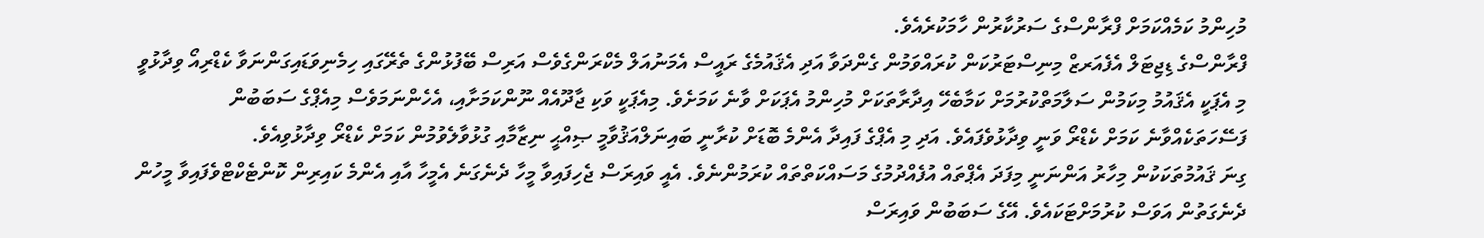މުހިންމު ކަމެއްކަމަށް ފްރާންސްގެ ސަރުކާރުން ހާމަކުރެއެވެ.
ފްރާންސްގެ ޑިޖިޓަލް އެފެއަރޒް މިނިސްޓަރުކަން ކުރައްވަމުން ގެންދަވާ އަދި އެޤައުމެގެ ރައީސް އެމަނުއަލް މެކްރަންގެވެސް އަރިސް ބޭފުޅުންގެ ތެރޭގައި ހިމެނިވަޑައިގަންނަވާ ކެޑްރިއޯ ވިދާޅުވީ މި އެޕަކީ އެޤައުމު މިކަމުން ސަލާމަތްކުރުމަށް ކަމާބެހޭ އިދާރާތަކަށް މުހިންމު އެޕަކަށް ވާނެ ކަމަށެވެ. މިއެޕަކީ ވަކި ޖާދޫއެއް ނޫންކަމަށާއި، އެހެންނަމަވެސް މިއެޕްގެ ސަބަބުން ފަސޭހަތަކެއްވާނެ ކަމަށް ކެޑްރޯ ވަނީ ވިދާޅުވެފައެވެ. އަދި މި އެޕްގެ ފައިދާ އެންމެ ބޮޑަށް ކުރާނީ ބައިނަލްއަޤުވާމީ ޞިއްޙީ ނިޒާމާއި ގުޅުވާލެވުމުން ކަމަށް ކެޑްރޯ ވިދާޅުވިއެވެ.
ގިނަ ޤައުމުތަކަކުން މިހާރު އަންނަނީ މިފަދަ އެޕްތައް އުފެއްދުމުގެ މަސައްކަތްތައް ކުރަމުންނެވެ. އެއީ ވައިރަސް ޖެހިފައިވާ މީހާ ދެނެގަނެ އެމީހާ އާއި އެންމެ ކައިރިން ކޮންޓެކްޓްވެފައިވާ މީހުން ދެނެގަތުން އަވަސް ކުރުމަށްޓަކައެވެ. އޭގެ ސަބަބުން ވައިރަސް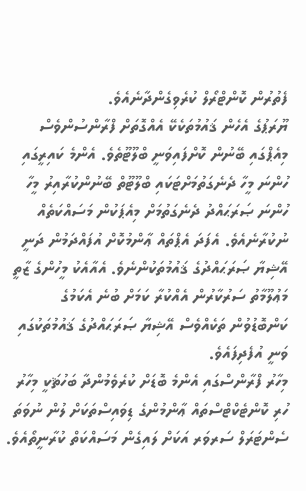ފެތުރުން ކޮންޓްރޯލް ކުރެވިގެންދާނެއެވެ.
ޔޫރަޕުގެ އެހެން ޤައުމުތަކެކޭ އެއްގޮތަށް ފްރާންސުންވެސް މިއެޕްގައި ބޭނުން ކޮށްފައިވަނީ ބްލޫޓޫތެވެ. އެންމެ ކައިރީގައި ހުންނަ މީހާ ދެނެގަތުމަށްޓަކައި ބްލޫޓޫތް ބޭނުންކުރާއިރު މީހާ ހުންނަ ޞަރަޙައްދު ދެނެގަތުމަށް މިއެޕަކުން މަސައްކަތެއް ނުކުރާނެއެވެ. އެފަދަ އެޕްތައް ޢާންމުކޮށް އުފައްދަމުން ދަނީ އޭޝިޔާ ޞަރަޙައްދުގެ ޤައުމުތަކުންނެވެ. އެއާއެކު މީހުންގެ ޒާތީ މަޢުލޫމާތު ސަރުކާރުން އެއްކުރާ ކަމަށް ބުނެ އެކަމުގެ ކަންބޮޑުވުން ތަކެއްވެސް އޭޝިޔާ ޞަރަޙައްދުގެ ޤައުމުތަކުގައި ވަނީ އުފެދިފައެވެ.
މިހާރު ފްރާންސްގައި އެންމެ ބޮޑަށް ކުރެވެމުންދާ ބަހުޘަކީ މިހާރު ހުރި ކޮންޓެކްޓްސްތައް ޢާންމުންގެ ޑިވައިސްތަކަށް ލުން ނުވަތަ ސެންޓަރަލް ސަރވަރ އަކަށް ލައިގެން މަސައްކަތް ކުރާނީތޯއެވެ.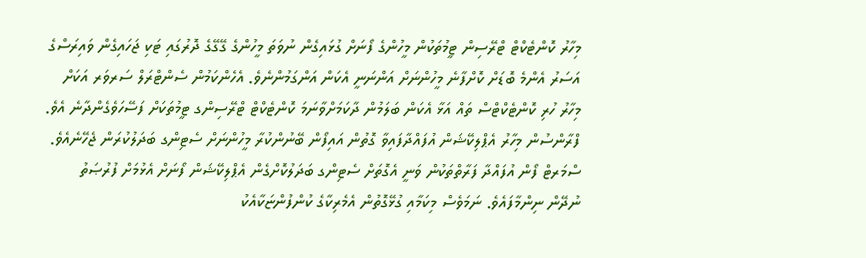މިހާރު ކޮންޓެކްޓް ޓްރޭސިން ޓީމުތަކުން މީހުންގެ ފޯނަށް ގުޅައިގެން ނުވަތަ މީހުންގެ ގޭގޭގެ ދޮރުގައި ޓަކި ޖަހައިގެން ވައިރަސްގެ އަސަރު އެންމެ ބޮޑަށް ކޮށްފާނެ މީހުންނަށް އަންނަނީ އެކަން އަންގަމުންނެވެ. އެހެންކަމުން ސެންޓްރަލް ސަރވަރ އަކަށް މިހާރު ހުރި ކޮންޓެކްޓްސް ތައް އަޅާ އެކަން ބަލަމުން ދާކަމަށްވާނަމަ ކޮންޓެކްޓް ޓްރޭސިންގ ޓީމުތަކަށް ފަސޭހަވެގެންދާނެ އެވެ.
ފްރާންސުން މިހާރު އެޕްލިކޭޝަން އުފައްދާފައިވާ ގޮތުން އައިފޯން ބޭނުންކުރާ މީހުންނަށް ސެޓިންގ ބަދަލުކުރަން ޖެހޭނެއެވެ. ސްމަރޓް ފޯން އުފައްދާ ފަރާތްތަކުން ވަނީ އެގޮތަށް ސެޓިންގ ބަދަލުކޮށްގެން އެޕްލިކޭޝަން ފޯނަށް އެޅުމަށް ފުރުޞަތު ނުދޭން ނިންމާފައެވެ. ނަމަވެސް މިކަމާއި ގުޅޭގޮތުން އެމެރިކާގެ ކުންފުންޏަކާއެކު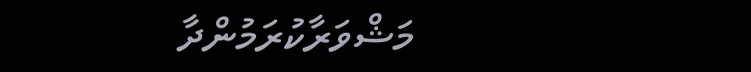މަޝްވަރާކުރަމުންދާ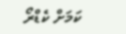ކަމަށް ކެޑްރޯ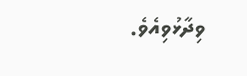ވިދާޅުވިއެވެ.